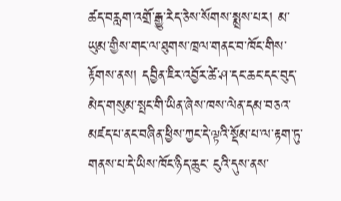ཚད་བརླག་འགྲོ་རྒྱུ་རེད་ཅེས་སོགས་སྨྲས་པར། མ་ཡུམ་གྱིས་གང་ལ་ཐུགས་ཁྲལ་གནང་བ་ཁོང་གིས་རྟོགས་ནས། དབྱིན་ཇིར་འབྱོར་ཚེ་ཤ་དང་ཆང་དང་བུད་མེད་གསུམ་སྤང་གི་ཡིན་ཞེས་ཁས་ལེན་དམ་བཅའ་ མཛད་པ་ནང་བཞིན་ཕྱིས་ཀྱང་དེ་ལྟའི་སྡོམ་པ་ལ་རྟག་ཏུ་གནས་པ་དེ་ཡིས་ཁོང་ཉིད་ཆུང་ ངུའི་དུས་ནས་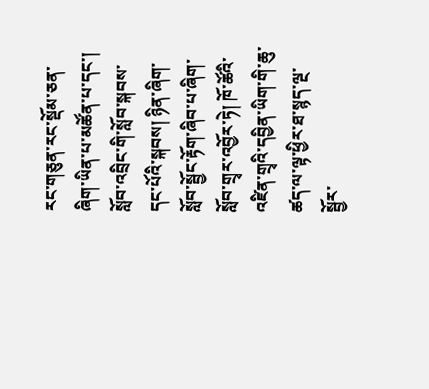རང་གཅུན་རང་སྡོམ་ཅན་ཞིག་ཡིན་པ་མཚོན་པ་དང་། སློབ་འབྲིང་གི་སློབ་སྐབས་དང་པོའི་སྐབས། ཉིན་ཞིག་སློབ་སྦྱོང་རྟོག་ཞིབ་པ་ཞིག་སློབ་གྲྭར་འབྱོར་ཏེ། ཁོ་ཚོའི་འཛིན་གྲྭའི་དབྱིན་ཡིག་གི་ཆུ་ཚད་ལ་ལྟ་ཕྱིར་ཐ་སྙད་ལྔ་སྦྱོར་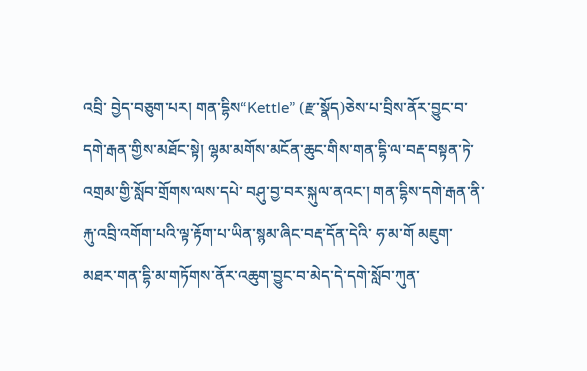འབྲི་ བྱེད་བཅུག་པར། གན་དྷིས“Kettle” (རྫ་སྣོད)ཅེས་པ་བྲིས་ནོར་བྱུང་བ་ དགེ་རྒན་གྱིས་མཐོང་སྟེ། ལྷམ་མགོས་མངོན་ཆུང་གིས་གན་དྷི་ལ་བརྡ་བསྟན་ཏེ་འགྲམ་གྱི་སློབ་གྲོགས་ལས་དཔེ་ བཤུ་བྱ་བར་སྐུལ་ནའང་། གན་དྷིས་དགེ་རྒན་ནི་རྐུ་འབྲི་འགོག་པའི་ལྟ་རྟོག་པ་ཡིན་སྙམ་ཞིང་བརྡ་དོན་དེའི་ ཧ་མ་གོ མཇུག་མཐར་གན་དྷི་མ་གཏོགས་ནོར་འཆུག་བྱུང་བ་མེད་དེ་དགེ་སློབ་ཀུན་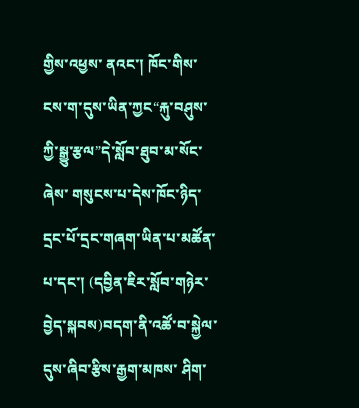གྱིས་འཕྱས་ ནའང་། ཁོང་གིས་ངས་ག་དུས་ཡིན་ཀྱང“རྐུ་བཤུས་ཀྱི་སྒྱུ་རྩལ”དེ་སློབ་ཐུབ་མ་སོང་ཞེས་ གསུངས་པ་དེས་ཁོང་ཉིད་དྲང་པོ་དྲང་གཞག་ཡིན་པ་མཚོན་པ་དང་། (དབྱིན་ཇིར་སློབ་གཉེར་བྱེད་སྐབས)བདག་ནི་འཚོ་བ་སྐྱེལ་དུས་ཞིབ་རྩིས་རྒྱག་མཁས་ ཤིག་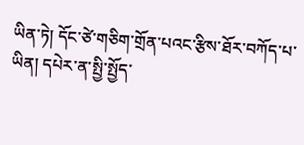ཡིན་ཏེ། དོང་ཙེ་གཅིག་གྲོན་པའང་རྩིས་ཐོར་བཀོད་པ་ཡིན། དཔེར་ན་སྤྱི་སྤྱོད་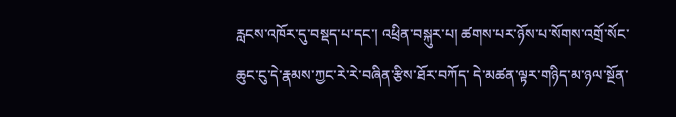རླངས་འཁོར་དུ་བསྡད་པ་དང་། འཕྲིན་བསྐུར་པ། ཚགས་པར་ཉོས་པ་སོགས་འགྲོ་སོང་ཆུང་ངུ་དེ་རྣམས་ཀྱང་རེ་རེ་བཞིན་རྩིས་ཐོར་བཀོད་ དེ་མཚན་ལྟར་གཉིད་མ་ཉལ་སྔོན་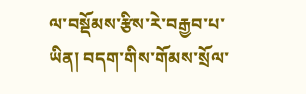ལ་བསྡོམས་རྩིས་རེ་བརྒྱབ་པ་ཡིན། བདག་གིས་གོམས་སྲོལ་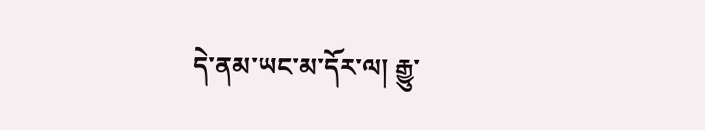དེ་ནམ་ཡང་མ་དོར་ལ། རྒྱུ་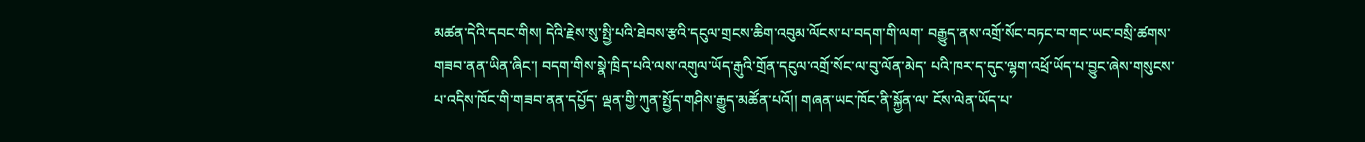མཚན་དེའི་དབང་གིས། དེའི་རྗེས་སུ་སྤྱི་པའི་ཐེབས་རྩའི་དངུལ་གྲངས་ཆིག་འབུམ་ལོངས་པ་བདག་གི་ལག་ བརྒྱུད་ནས་འགྲོ་སོང་བཏང་བ་གང་ཡང་བསྲི་ཚགས་གཟབ་ནན་ཡིན་ཞིང་། བདག་གིས་སྣེ་ཁྲིད་པའི་ལས་འགུལ་ཡོད་རྒུའི་གྲོན་དངུལ་འགྲོ་སོང་ལ་བུ་ལོན་མེད་ པའི་ཁར་ད་དུང་ལྷག་འཕྲོ་ཡོད་པ་བྱུང་ཞེས་གསུངས་པ་འདིས་ཁོང་གི་གཟབ་ནན་དཔྱོད་ ལྡན་གྱི་ཀུན་སྤྱོད་གཤིས་རྒྱུད་མཚོན་པའོ།། གཞན་ཡང་ཁོང་ནི་སྐྱོན་ལ་ ངོས་ལེན་ཡོད་པ་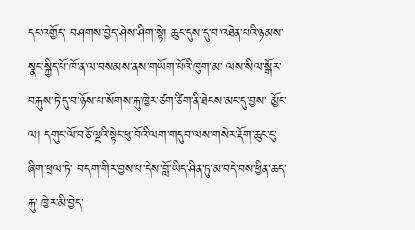དང་འགྱོད་ བཤགས་བྱེད་ཤེས་ཤིག་སྟེ། ཆུང་དུས་དུ་བ་འཐེན་པའི་ཉམས་སྣང་སྐྱིད་པོ་ཁོ་ན་ལ་བསམས་ནས་གཡོག་པོའི་ཁུག་མ་ ལས་སིལ་སྒོར་བརྐུས་ཏེ་དུ་བ་ཉོས་པ་སོགས་རྐུ་ཁྱེར་ཙག་ཙིག་ནི་ཐེངས་མང་དུ་བྱས་ མྱོང་ ལ། དགུང་ལོ་བཅོ་ལྔའི་སྟེང་ཕུ་བོའི་ལག་གདུབ་ལས་གསེར་རྡོག་ཆུང་ངུ་ཞིག་ཕྲལ་ཏེ་ བདག་གིར་བྱས་པ་དེས་བློ་ཡིད་ཤིན་ཏུ་མ་བདེ་བས་ཕྱིན་ཆད་རྐུ་ ཁྱེར་མི་བྱེད་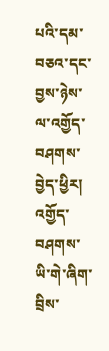པའི་དམ་བཅའ་དང་བྱས་ཉེས་ལ་འགྱོད་བཤགས་བྱེད་ཕྱིར། འགྱོད་བཤགས་ཡི་གེ་ཞིག་བྲིས་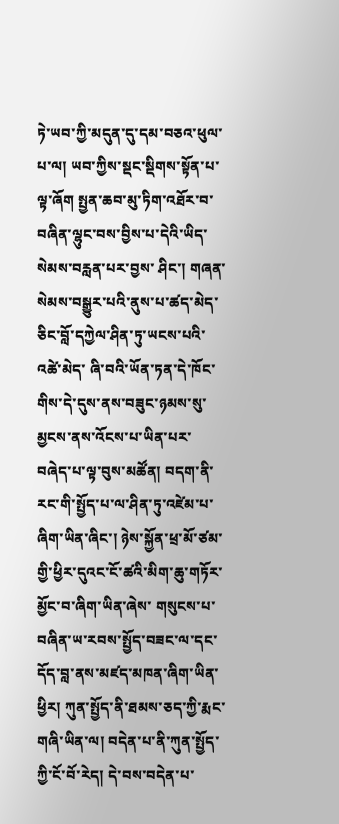ཏེ་ཡབ་ཀྱི་མདུན་དུ་དམ་བཅའ་ཕུལ་པ་ལ། ཡབ་ཀྱིས་སྡང་སྡིགས་སྟོན་པ་ལྟ་ཞོག སྤྱན་ཆབ་མུ་ཏིག་འཐོར་བ་བཞིན་ལྷུང་བས་བྱིས་པ་དེའི་ཡིད་སེམས་བརླན་པར་བྱས་ ཤིང་། གཞན་སེམས་བསྒྱུར་པའི་ནུས་པ་ཚད་མེད་ཅིང་བློ་དཀྱེལ་ཤིན་ཏུ་ཡངས་པའི་འཚེ་མེད་ ཞི་བའི་ཡོན་ཏན་དེ་ཁོང་གིས་དེ་དུས་ནས་བཟུང་ཉམས་སུ་མྱངས་ནས་འོངས་པ་ཡིན་པར་ བཞེད་པ་ལྟ་བུས་མཚོན། བདག་ནི་རང་གི་སྤྱོད་པ་ལ་ཤིན་ཏུ་འཛེམ་པ་ཞིག་ཡིན་ཞིང་། ཉེས་སྐྱོན་ཕྲ་མོ་ཙམ་གྱི་ཕྱིར་དུའང་ངོ་ཚའི་མིག་ཆུ་གཏོར་མྱོང་བ་ཞིག་ཡིན་ཞེས་ གསུངས་པ་བཞིན་ཡ་རབས་སྤྱོད་བཟང་ལ་དང་དོད་བླ་ནས་མཛད་མཁན་ཞིག་ཡིན་ཕྱིར། ཀུན་སྤྱོད་ནི་ཐམས་ཅད་ཀྱི་རྨང་གཞི་ཡིན་ལ། བདེན་པ་ནི་ཀུན་སྤྱོད་ཀྱི་ངོ་བོ་རེད། དེ་བས་བདེན་པ་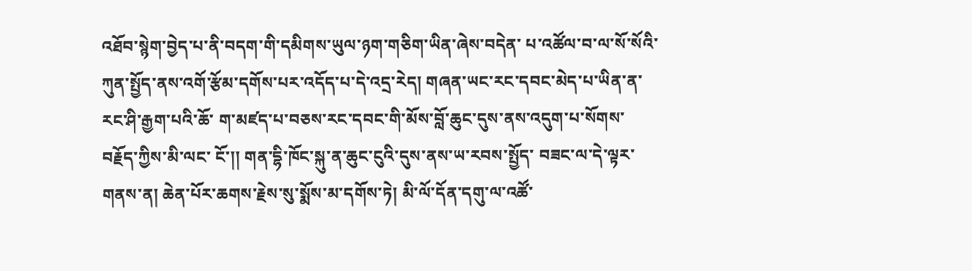འཐོབ་སྙེག་བྱེད་པ་ནི་བདག་གི་དམིགས་ཡུལ་ཉག་གཅིག་ཡིན་ཞེས་བདེན་ པ་འཚོལ་བ་ལ་སོ་སོའི་ཀུན་སྤྱོད་ནས་འགོ་རྩོམ་དགོས་པར་འདོད་པ་དེ་འདྲ་རེད། གཞན་ཡང་རང་དབང་མེད་པ་ཡིན་ན་རང་ཤི་རྒྱག་པའི་ཆོ་ ག་མཛད་པ་བཅས་རང་དབང་གི་མོས་བློ་ཆུང་དུས་ནས་འདུག་པ་སོགས་བརྗོད་ཀྱིས་མི་ལང་ ངོ་།། གན་དྷི་ཁོང་སྐུ་ན་ཆུང་ངུའི་དུས་ནས་ཡ་རབས་སྤྱོད་ བཟང་ལ་དེ་ལྟར་གནས་ན། ཆེན་པོར་ཆགས་རྗེས་སུ་སྨོས་མ་དགོས་ཏེ། མི་ལོ་དོན་དགུ་ལ་འཚོ་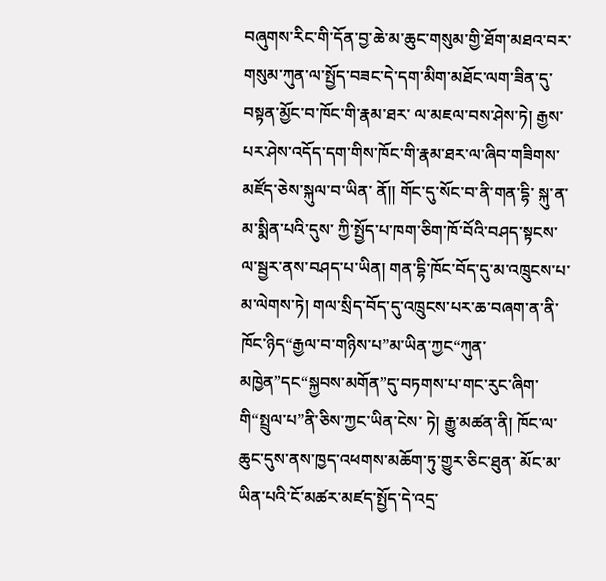བཞུགས་རིང་གི་དོན་བྱ་ཆེ་མ་ཆུང་གསུམ་གྱི་ཐོག་མཐའ་བར་ གསུམ་ཀུན་ལ་སྤྱོད་བཟང་དེ་དག་མིག་མཐོང་ལག་ཟིན་དུ་བསྟན་མྱོང་བ་ཁོང་གི་རྣམ་ཐར་ ལ་མཇལ་བས་ཤེས་ཏེ། རྒྱས་པར་ཤེས་འདོད་དག་གིས་ཁོང་གི་རྣམ་ཐར་ལ་ཞིབ་གཟིགས་མཛོད་ཅེས་སྐུལ་བ་ཡིན་ ནོ།། གོང་དུ་སོང་བ་ནི་གན་དྷི་ སྐུ་ན་མ་སྨིན་པའི་དུས་ ཀྱི་སྤྱོད་པ་ཁག་ཅིག་ཁོ་བོའི་བཤད་སྟངས་ལ་སྦྱར་ནས་བཤད་པ་ཡིན། གན་དྷི་ཁོང་བོད་དུ་མ་འཁྲུངས་པ་མ་ལེགས་ཏེ། གལ་སྲིད་བོད་དུ་འཁྲུངས་པར་ཆ་བཞག་ན་ནི་ཁོང་ཉིད“རྒྱལ་བ་གཉིས་པ”མ་ཡིན་ཀྱང“ཀུན་ མཁྱེན”དང“སྐྱབས་མགོན”དུ་བཏགས་པ་གང་རུང་ཞིག་གི“སྤྲུལ་པ”ནི་ཅིས་ཀྱང་ཡིན་ངེས་ ཏེ། རྒྱུ་མཚན་ནི། ཁོང་ལ་ཆུང་དུས་ནས་ཁྱད་འཕགས་མཆོག་ཏུ་གྱུར་ཅིང་ཐུན་ མོང་མ་ཡིན་པའི་ངོ་མཚར་མཛད་སྤྱོད་དེ་འདྲ་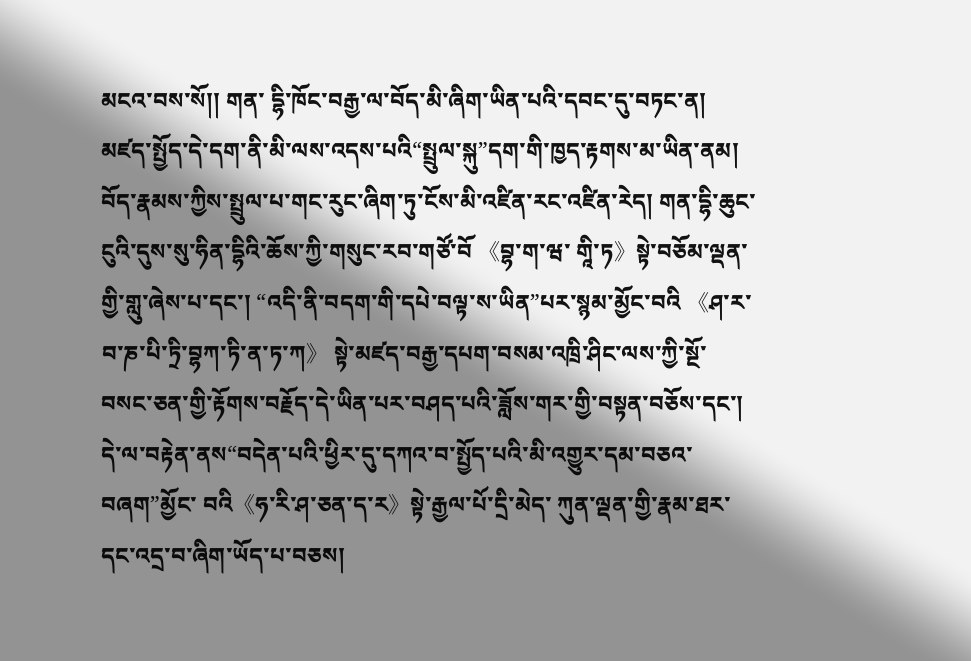མངའ་བས་སོ།། གན་ དྷི་ཁོང་བརྒྱ་ལ་བོད་མི་ཞིག་ཡིན་པའི་དབང་དུ་བཏང་ན། མཛད་སྤྱོད་དེ་དག་ནི་མི་ལས་འདས་པའི“སྤྲུལ་སྐུ”དག་གི་ཁྱད་རྟགས་མ་ཡིན་ནམ། བོད་རྣམས་ཀྱིས་སྤྲུལ་པ་གང་རུང་ཞིག་ཏུ་ངོས་མི་འཛིན་རང་འཛིན་རེད། གན་དྷི་ཆུང་ངུའི་དུས་སུ་ཧིན་དྷིའི་ཆོས་ཀྱི་གསུང་རབ་གཙོ་བོ 《བྷ་ག་ཝ་ གཱི་ཏ》སྟེ་བཅོམ་ལྡན་གྱི་གླུ་ཞེས་པ་དང་། “འདི་ནི་བདག་གི་དཔེ་བལྟ་ས་ཡིན”པར་སྙམ་མྱོང་བའི 《ཤ་ར་ བ་ཎ་པི་ཏྲི་བྷཀ་ཏི་ན་ཏ་ཀ》 སྟེ་མཛད་བརྒྱ་དཔག་བསམ་འཁྲི་ཤིང་ལས་ཀྱི་སྔོ་ བསང་ཅན་གྱི་རྟོགས་བརྗོད་དེ་ཡིན་པར་བཤད་པའི་ཟློས་གར་གྱི་བསྟན་བཅོས་དང་། དེ་ལ་བརྟེན་ནས“བདེན་པའི་ཕྱིར་དུ་དཀའ་བ་སྤྱོད་པའི་མི་འགྱུར་དམ་བཅའ་བཞག”མྱོང་ བའི《ཧ་རི་ཤ་ཅན་ད་ར》སྟེ་རྒྱལ་པོ་དྲི་མེད་ ཀུན་ལྡན་གྱི་རྣམ་ཐར་དང་འདྲ་བ་ཞིག་ཡོད་པ་བཅས།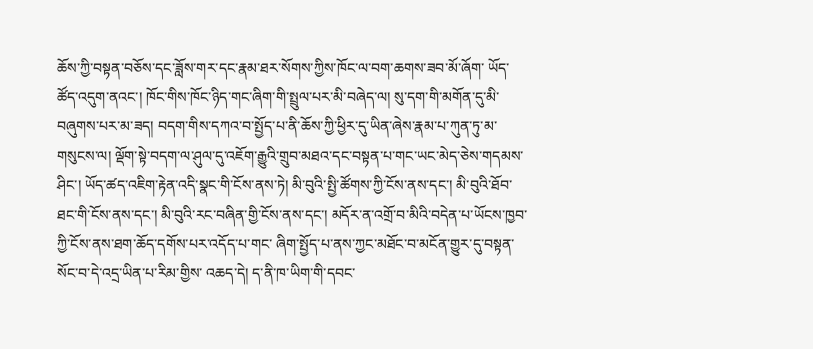ཆོས་ཀྱི་བསྟན་བཅོས་དང་ཟློས་གར་དང་རྣམ་ཐར་སོགས་ཀྱིས་ཁོང་ལ་བག་ཆགས་ཟབ་མོ་ཞོག་ ཡོད་ཚོད་འདུག་ནའང་། ཁོང་གིས་ཁོང་ཉིད་གང་ཞིག་གི་སྤྲུལ་པར་མི་བཞེད་ལ། སུ་དག་གི་མགོན་དུ་མི་བཞུགས་པར་མ་ཟད། བདག་གིས་དཀའ་བ་སྤྱོད་པ་ནི་ཆོས་ཀྱི་ཕྱིར་དུ་ཡིན་ཞེས་རྣམ་པ་ཀུན་ཏུ་མ་གསུངས་ལ། ལྡོག་སྟེ་བདག་ལ་ཤུལ་དུ་འཇོག་རྒྱུའི་གྲུབ་མཐའ་དང་བསྟན་པ་གང་ཡང་མེད་ཅེས་གདམས་ ཤིང་། ཡོད་ཚད་འཇིག་རྟེན་འདི་སྣང་གི་ངོས་ནས་ཏེ། མི་བུའི་སྤྱི་ཚོགས་ཀྱི་ངོས་ནས་དང་། མི་བུའི་ཐོབ་ཐང་གི་ངོས་ནས་དང་། མི་བུའི་རང་བཞིན་གྱི་ངོས་ནས་དང་། མདོར་ན་འགྲོ་བ་མིའི་བདེན་པ་ཡོངས་ཁྱབ་ཀྱི་ངོས་ནས་ཐག་ཆོད་དགོས་པར་འདོད་པ་གང་ ཞིག་སྤྱོད་པ་ནས་ཀྱང་མཐོང་བ་མངོན་གྱུར་དུ་བསྟན་སོང་བ་དེ་འདྲ་ཡིན་པ་རིམ་གྱིས་ འཆད་དེ། ད་ནི་ཁ་ཡིག་གི་དབང་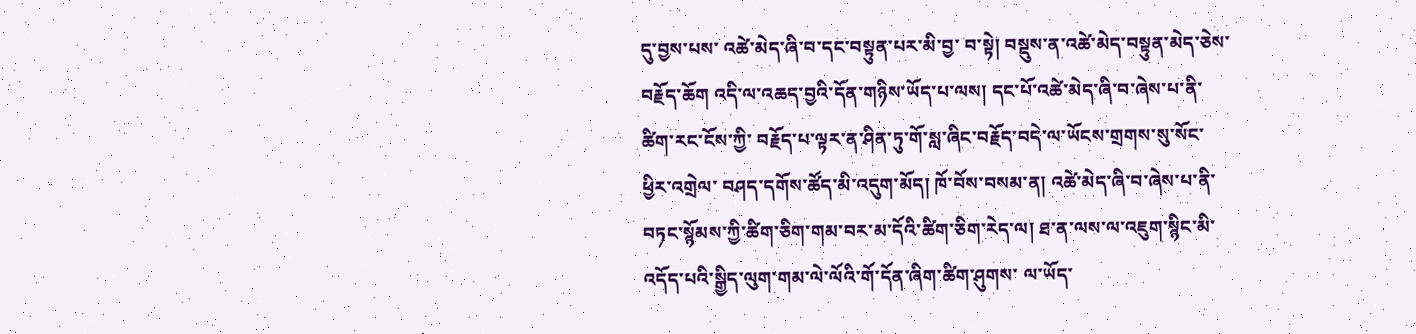དུ་བྱས་པས་ འཚེ་མེད་ཞི་བ་དང་བསྟུན་པར་མི་བྱ་ བ་སྟེ། བསྡུས་ན་འཚེ་མེད་བསྟུན་མེད་ཅེས་བརྗོད་ཆོག འདི་ལ་འཆད་བྱའི་དོན་གཉིས་ཡོད་པ་ལས། དང་པོ་འཚེ་མེད་ཞི་བ་ཞེས་པ་ནི་ཚིག་རང་ངོས་ཀྱི་ བརྗོད་པ་ལྟར་ན་ཤིན་ཏུ་གོ་སླ་ཞིང་བརྗོད་བདེ་ལ་ཡོངས་གྲགས་སུ་སོང་ཕྱིར་འགྲེལ་ བཤད་དགོས་ཚོད་མི་འདུག་མོད། ཁོ་བོས་བསམ་ན། འཚེ་མེད་ཞི་བ་ཞེས་པ་ནི་བཏང་སྙོམས་ཀྱི་ཚིག་ཅིག་གམ་བར་མ་དོའི་ཚིག་ཅིག་རེད་ལ། ཐ་ན་ལས་ལ་འཇུག་སྙིང་མི་འདོད་པའི་སྒྱིད་ལུག་གམ་ལེ་ལོའི་གོ་དོན་ཞིག་ཚིག་ཤུགས་ ལ་ཡོད་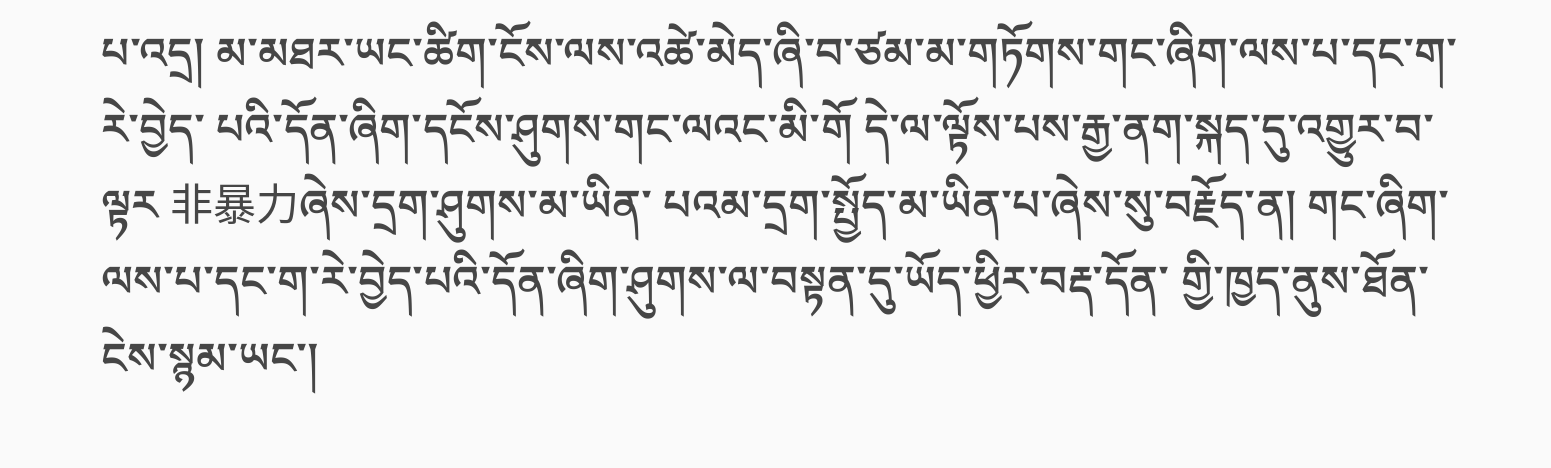པ་འདྲ། མ་མཐར་ཡང་ཚིག་ངོས་ལས་འཚེ་མེད་ཞི་བ་ཙམ་མ་གཏོགས་གང་ཞིག་ལས་པ་དང་ག་རེ་བྱེད་ པའི་དོན་ཞིག་དངོས་ཤུགས་གང་ལའང་མི་གོ དེ་ལ་ལྟོས་པས་རྒྱ་ནག་སྐད་དུ་འགྱུར་བ་ལྟར 非暴力ཞེས་དྲག་ཤུགས་མ་ཡིན་ པའམ་དྲག་སྤྱོད་མ་ཡིན་པ་ཞེས་སུ་བརྗོད་ན། གང་ཞིག་ལས་པ་དང་ག་རེ་བྱེད་པའི་དོན་ཞིག་ཤུགས་ལ་བསྟན་དུ་ཡོད་ཕྱིར་བརྡ་དོན་ གྱི་ཁྱད་ནུས་ཐོན་ངེས་སྙམ་ཡང་།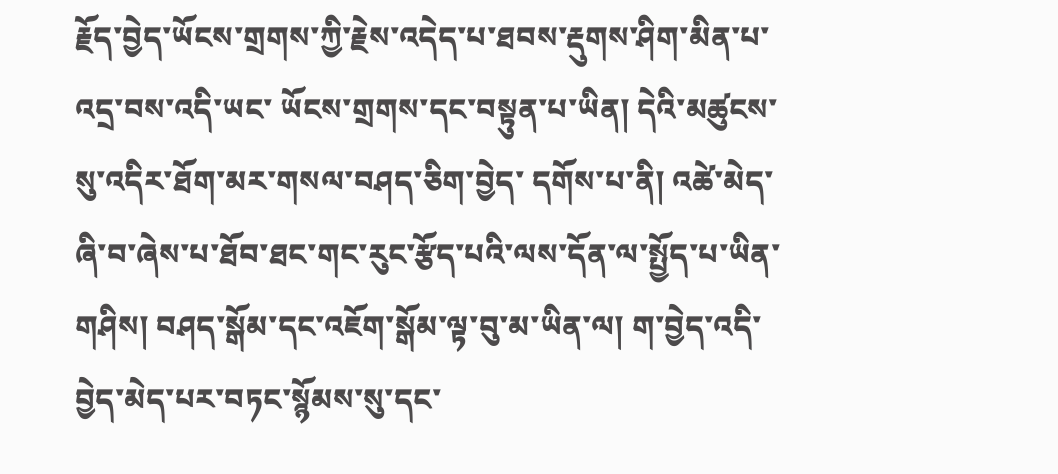རྗོད་བྱེད་ཡོངས་གྲགས་ཀྱི་རྗེས་འདེད་པ་ཐབས་རྡུགས་ཤིག་མིན་པ་འདྲ་བས་འདི་ཡང་ ཡོངས་གྲགས་དང་བསྟུན་པ་ཡིན། དེའི་མཚུངས་སུ་འདིར་ཐོག་མར་གསལ་བཤད་ཅིག་བྱེད་ དགོས་པ་ནི། འཚེ་མེད་ཞི་བ་ཞེས་པ་ཐོབ་ཐང་གང་རུང་རྩོད་པའི་ལས་དོན་ལ་སྤྱོད་པ་ཡིན་གཤིས། བཤད་སྒོམ་དང་འཇོག་སྒོམ་ལྟ་བུ་མ་ཡིན་ལ། ག་བྱེད་འདི་བྱེད་མེད་པར་བཏང་སྙོམས་སུ་དང་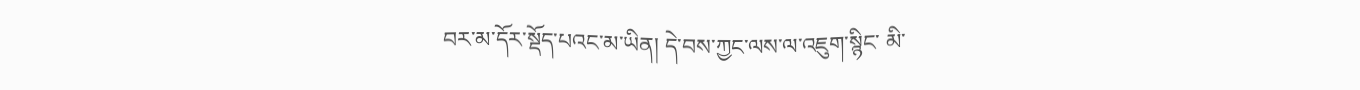བར་མ་དོར་སྡོད་པའང་མ་ཡིན། དེ་བས་ཀྱང་ལས་ལ་འཇུག་སྙིང་ མི་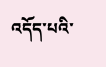འདོད་པའི་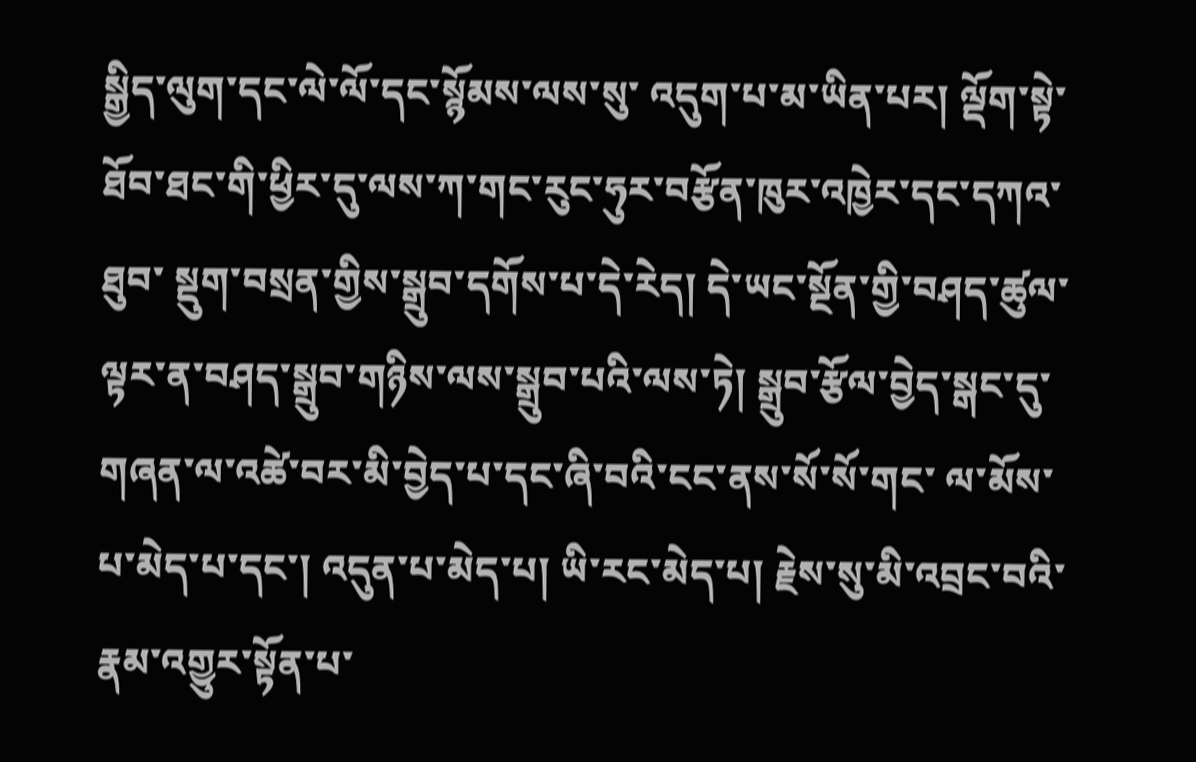སྒྱིད་ལུག་དང་ལེ་ལོ་དང་སྙོམས་ལས་སུ་ འདུག་པ་མ་ཡིན་པར། ལྡོག་སྟེ་ཐོབ་ཐང་གི་ཕྱིར་དུ་ལས་ཀ་གང་རུང་ཧུར་བརྩོན་ཁུར་འཁྱེར་དང་དཀའ་ཐུབ་ སྡུག་བསྲན་གྱིས་སྒྲུབ་དགོས་པ་དེ་རེད། དེ་ཡང་སྔོན་གྱི་བཤད་ཚུལ་ལྟར་ན་བཤད་སྒྲུབ་གཉིས་ལས་སྒྲུབ་པའི་ལས་ཏེ། སྒྲུབ་རྩོལ་བྱེད་སྒང་དུ་གཞན་ལ་འཚེ་བར་མི་བྱེད་པ་དང་ཞི་བའི་ངང་ནས་སོ་སོ་གང་ ལ་མོས་པ་མེད་པ་དང་། འདུན་པ་མེད་པ། ཡི་རང་མེད་པ། རྗེས་སུ་མི་འབྲང་བའི་རྣམ་འགྱུར་སྟོན་པ་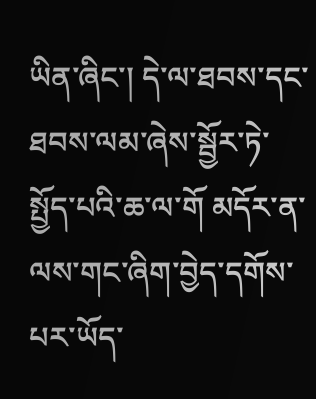ཡིན་ཞིང་། དེ་ལ་ཐབས་དང་ཐབས་ལམ་ཞེས་སྦྱོར་ཏེ་སྤྱོད་པའི་ཆ་ལ་གོ མདོར་ན་ལས་གང་ཞིག་བྱེད་དགོས་པར་ཡོད་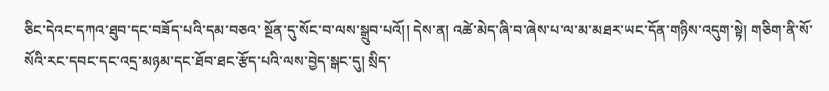ཅིང་དེའང་དཀའ་ཐུབ་དང་བཟོད་པའི་དམ་བཅའ་ སྔོན་དུ་སོང་བ་ལས་སྒྲུབ་པའོ།། དེས་ན། འཚེ་མེད་ཞི་བ་ཞེས་པ་ལ་མ་མཐར་ཡང་དོན་གཉིས་འདུག་སྟེ། གཅིག་ནི་སོ་སོའི་རང་དབང་དང་འདྲ་མཉམ་དང་ཐོབ་ཐང་རྩོད་པའི་ལས་བྱེད་སྒང་དུ། སྲིད་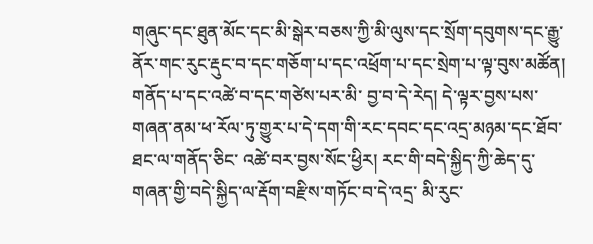གཞུང་དང་ཐུན་མོང་དང་མི་སྒེར་བཅས་ཀྱི་མི་ལུས་དང་སྲོག་དབུགས་དང་རྒྱུ་ ནོར་གང་རུང་རྡུང་བ་དང་གཅོག་པ་དང་འཕྲོག་པ་དང་སྲེག་པ་ལྟ་བུས་མཚོན། གནོད་པ་དང་འཚེ་བ་དང་གཙེས་པར་མི་ བྱ་བ་དེ་རེད། དེ་ལྟར་བྱས་པས་ གཞན་ནམ་ཕ་རོལ་ཏུ་གྱུར་པ་དེ་དག་གི་རང་དབང་དང་འདྲ་མཉམ་དང་ཐོབ་ཐང་ལ་གནོད་ཅིང་ འཚེ་བར་བྱས་སོང་ཕྱིར། རང་གི་བདེ་སྐྱིད་ཀྱི་ཆེད་དུ་གཞན་གྱི་བདེ་སྐྱིད་ལ་རྡོག་བརྫིས་གཏོང་བ་དེ་འདྲ་ མི་རུང་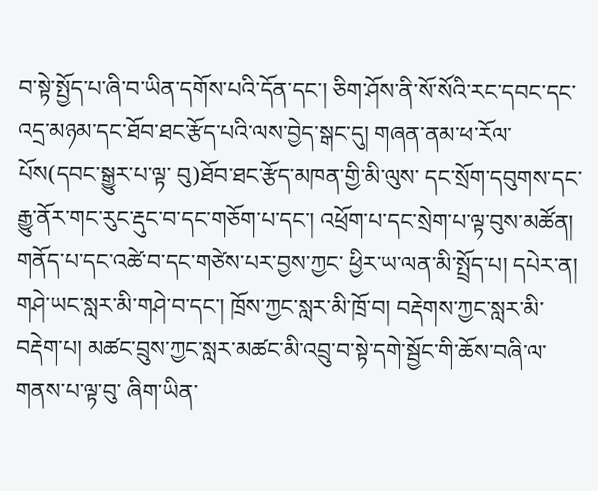བ་སྟེ་སྤྱོད་པ་ཞི་བ་ཡིན་དགོས་པའི་དོན་དང་། ཅིག་ཤོས་ནི་སོ་སོའི་རང་དབང་དང་འདྲ་མཉམ་དང་ཐོབ་ཐང་རྩོད་པའི་ལས་བྱེད་སྒང་དུ། གཞན་ནམ་ཕ་རོལ་པོས(དབང་སྒྱུར་པ་ལྟ་ བུ)ཐོབ་ཐང་རྩོད་མཁན་གྱི་མི་ལུས་ དང་སྲོག་དབུགས་དང་རྒྱུ་ནོར་གང་རུང་རྡུང་བ་དང་གཅོག་པ་དང་། འཕྲོག་པ་དང་སྲེག་པ་ལྟ་བུས་མཚོན། གནོད་པ་དང་འཚེ་བ་དང་གཙེས་པར་བྱས་ཀྱང་ ཕྱིར་ཡ་ལན་མི་སྤྲོད་པ། དཔེར་ན། གཤེ་ཡང་སླར་མི་གཤེ་བ་དང་། ཁྲོས་ཀྱང་སླར་མི་ཁྲོ་བ། བརྡེགས་ཀྱང་སླར་མི་བརྡེག་པ། མཚང་བྲུས་ཀྱང་སླར་མཚང་མི་འབྲུ་བ་སྟེ་དགེ་སྦྱོང་གི་ཆོས་བཞི་ལ་གནས་པ་ལྟ་བུ་ ཞིག་ཡིན་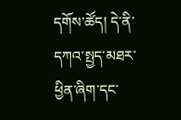དགོས་ཚོད། དེ་ནི་དཀའ་སྤྱད་མཐར་ཕྱིན་ཞིག་དང་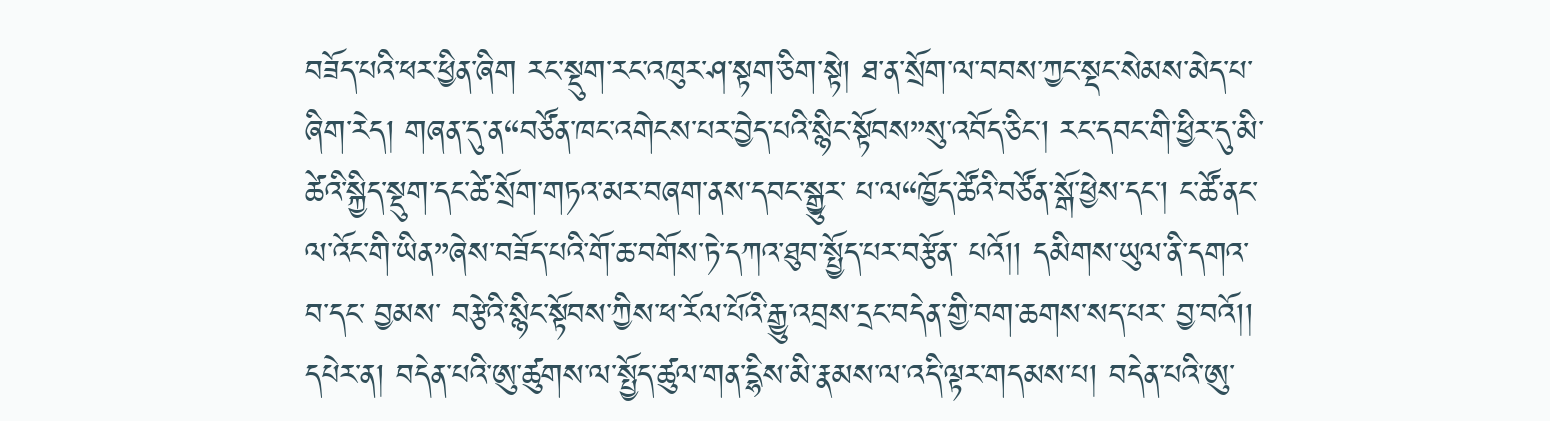བཟོད་པའི་ཕར་ཕྱིན་ཞིག རང་སྡུག་རང་འཁུར་ཤ་སྟག་ཅིག་སྟེ། ཐ་ན་སྲོག་ལ་བབས་ཀྱང་སྡང་སེམས་མེད་པ་ཞིག་རེད། གཞན་དུ་ན“བཙོན་ཁང་འགེངས་པར་བྱེད་པའི་སྙིང་སྟོབས”སུ་འབོད་ཅིང་། རང་དབང་གི་ཕྱིར་དུ་མི་ཚེའི་སྐྱིད་སྡུག་དང་ཚེ་སྲོག་གཏའ་མར་བཞག་ནས་དབང་སྒྱུར་ པ་ལ“ཁྱོད་ཚོའི་བཙོན་སྒོ་ཕྱེས་དང་། ང་ཚོ་ནང་ལ་འོང་གི་ཡིན”ཞེས་བཟོད་པའི་གོ་ཆ་བགོས་ཏེ་དཀའ་ཐུབ་སྤྱོད་པར་བརྩོན་ པའོ།། དམིགས་ཡུལ་ནི་དགའ་བ་དང་ བྱམས་ བརྩེའི་སྙིང་སྟོབས་ཀྱིས་ཕ་རོལ་པོའི་རྒྱུ་འབྲས་དྲང་བདེན་གྱི་བག་ཆགས་སད་པར་ བྱ་བའོ།། དཔེར་ན། བདེན་པའི་ཨུ་ཚུགས་ལ་སྤྱོད་ཚུལ་གན་དྷིས་མི་རྣམས་ལ་འདི་ལྟར་གདམས་པ། བདེན་པའི་ཨུ་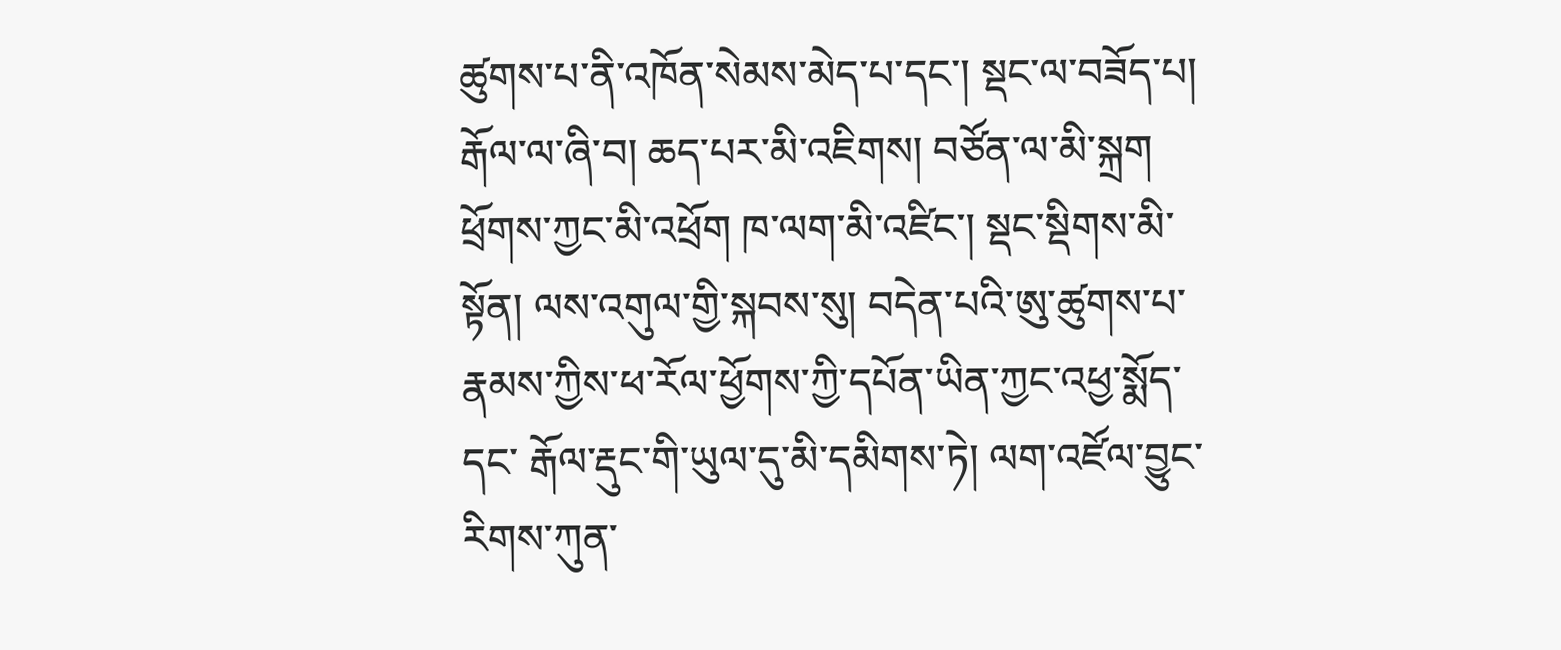ཚུགས་པ་ནི་འཁོན་སེམས་མེད་པ་དང་། སྡང་ལ་བཟོད་པ། རྒོལ་ལ་ཞི་བ། ཆད་པར་མི་འཇིགས། བཙོན་ལ་མི་སྐྲག ཕྲོགས་ཀྱང་མི་འཕྲོག ཁ་ལག་མི་འཛིང་། སྡང་སྡིགས་མི་སྟོན། ལས་འགུལ་གྱི་སྐབས་སུ། བདེན་པའི་ཨུ་ཚུགས་པ་རྣམས་ཀྱིས་ཕ་རོལ་ཕྱོགས་ཀྱི་དཔོན་ཡིན་ཀྱང་འཕྱ་སྨོད་དང་ རྒོལ་རྡུང་གི་ཡུལ་དུ་མི་དམིགས་ཏེ། ལག་འཛོལ་བྱུང་རིགས་ཀུན་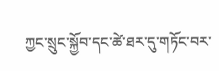ཀྱང་སྲུང་སྐྱོབ་དང་ཚེ་ཐར་དུ་གཏོང་བར་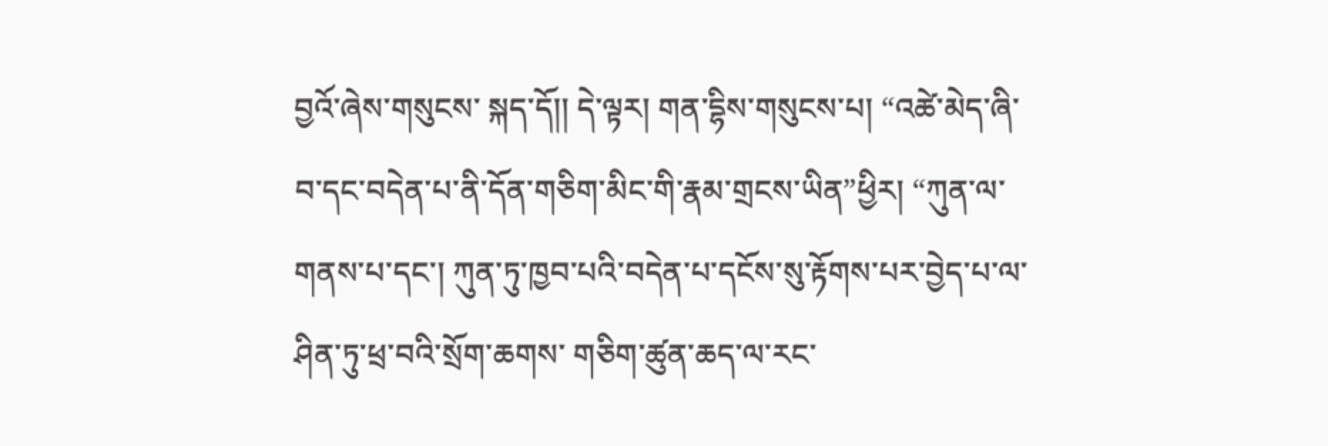བྱའོ་ཞེས་གསུངས་ སྐད་དོ།། དེ་ལྟར། གན་དྷིས་གསུངས་པ། “འཚེ་མེད་ཞི་བ་དང་བདེན་པ་ནི་དོན་གཅིག་མིང་གི་རྣམ་གྲངས་ཡིན”ཕྱིར། “ཀུན་ལ་གནས་པ་དང་། ཀུན་ཏུ་ཁྱབ་པའི་བདེན་པ་དངོས་སུ་རྟོགས་པར་བྱེད་པ་ལ་ཤིན་ཏུ་ཕྲ་བའི་སྲོག་ཆགས་ གཅིག་ཚུན་ཆད་ལ་རང་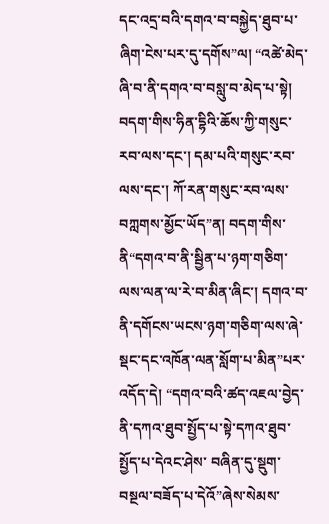དང་འདྲ་བའི་དགའ་བ་བསྐྱེད་ཐུབ་པ་ཞིག་ངེས་པར་དུ་དགོས”ལ། “འཚེ་མེད་ཞི་བ་ནི་དགའ་བ་བསླུ་བ་མེད་པ་སྟེ། བདག་གིས་ཧིན་དྷིའི་ཆོས་ཀྱི་གསུང་རབ་ལས་དང་། དམ་པའི་གསུང་རབ་ལས་དང་། ཀོ་རན་གསུང་རབ་ལས་བཀླགས་མྱོང་ཡོད”ན། བདག་གིས་ནི“དགའ་བ་ནི་སྦྱིན་པ་ཉག་གཅིག་ལས་ལན་ལ་རེ་བ་མིན་ཞིང་། དགའ་བ་ནི་དགོངས་ཡངས་ཉག་གཅིག་ལས་ཞེ་སྡང་དང་འཁོན་ལན་སློག་པ་མིན”པར་འདོད་དེ། “དགའ་བའི་ཚད་འཇལ་བྱེད་ནི་དཀའ་ཐུབ་སྤྱོད་པ་སྟེ་དཀའ་ཐུབ་སྤྱོད་པ་དེའང་ཤེས་ བཞིན་དུ་སྡུག་བསྔལ་བཟོད་པ་དེའོ”ཞེས་སེམས་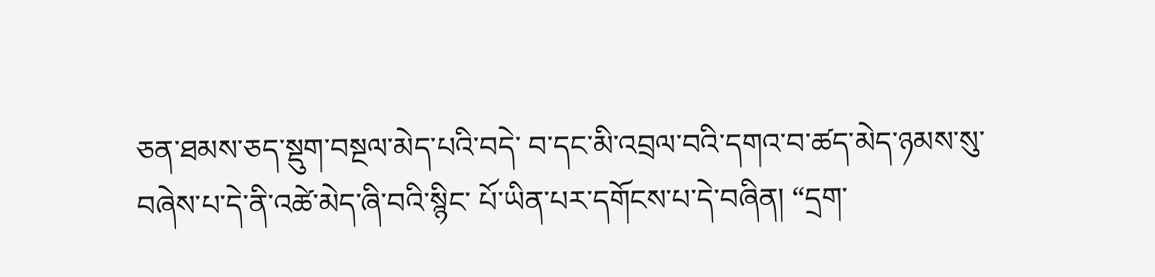ཅན་ཐམས་ཅད་སྡུག་བསྔལ་མེད་པའི་བདེ་ བ་དང་མི་འབྲལ་བའི་དགའ་བ་ཚད་མེད་ཉམས་སུ་བཞེས་པ་དེ་ནི་འཚེ་མེད་ཞི་བའི་སྙིང་ པོ་ཡིན་པར་དགོངས་པ་དེ་བཞིན། “དྲག་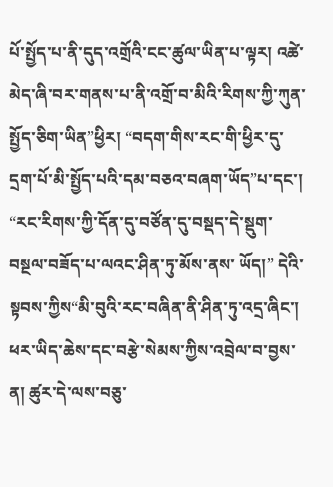པོ་སྤྱོད་པ་ནི་དུད་འགྲོའི་ངང་ཚུལ་ཡིན་པ་ལྟར། འཚེ་མེད་ཞི་བར་གནས་པ་ནི་འགྲོ་བ་མིའི་རིགས་ཀྱི་ཀུན་སྤྱོད་ཅིག་ཡིན”ཕྱིར། “བདག་གིས་རང་གི་ཕྱིར་དུ་དྲག་པོ་མི་སྤྱོད་པའི་དམ་བཅའ་བཞག་ཡོད”པ་དང་། “རང་རིགས་ཀྱི་དོན་དུ་བཙོན་དུ་བསྡད་དེ་སྡུག་བསྔལ་བཟོད་པ་ལའང་ཤིན་ཏུ་མོས་ནས་ ཡོད།” དེའི་སྟབས་ཀྱིས“མི་བུའི་རང་བཞིན་ནི་ཤིན་ཏུ་འདྲ་ཞིང་། ཕར་ཡིད་ཆེས་དང་བརྩེ་སེམས་ཀྱིས་འབྲེལ་བ་བྱས་ན། ཚུར་དེ་ལས་བཅུ་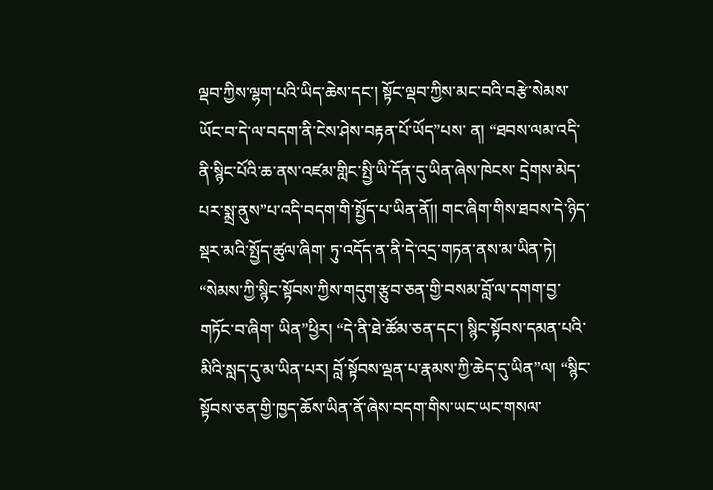ལྡབ་ཀྱིས་ལྷག་པའི་ཡིད་ཆེས་དང་། སྟོང་ལྡབ་ཀྱིས་མང་བའི་བརྩེ་སེམས་ཡོང་བ་དེ་ལ་བདག་ནི་ངེས་ཤེས་བརྟན་པོ་ཡོད”པས་ ན། “ཐབས་ལམ་འདི་ནི་སྙིང་པོའི་ཆ་ནས་འཛམ་གླིང་སྤྱི་ཡི་དོན་དུ་ཡིན་ཞེས་ཁེངས་ དྲེགས་མེད་པར་སྨྲ་ནུས”པ་འདི་བདག་གི་སྤྱོད་པ་ཡིན་ནོ།། གང་ཞིག་གིས་ཐབས་དེ་ཉིད་ སྡར་མའི་སྤྱོད་ཚུལ་ཞིག་ ཏུ་འདོད་ན་ནི་དེ་འདྲ་གཏན་ནས་མ་ཡིན་ཏེ། “སེམས་ཀྱི་སྙིང་སྟོབས་ཀྱིས་གདུག་རྩུབ་ཅན་གྱི་བསམ་བློ་ལ་དགག་བྱ་གཏོང་བ་ཞིག་ ཡིན”ཕྱིར། “དེ་ནི་ཐེ་ཚོམ་ཅན་དང་། སྙིང་སྟོབས་དམན་པའི་མིའི་སླད་དུ་མ་ཡིན་པར། བློ་སྟོབས་ལྡན་པ་རྣམས་ཀྱི་ཆེད་དུ་ཡིན”ལ། “སྙིང་སྟོབས་ཅན་གྱི་ཁྱད་ཆོས་ཡིན་ནོ་ཞེས་བདག་གིས་ཡང་ཡང་གསལ་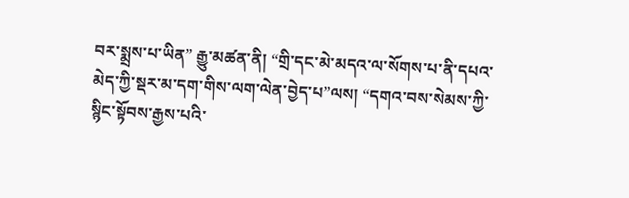བར་སྨྲས་པ་ཡིན” རྒྱུ་མཚན་ནི། “གྲི་དང་མེ་མདའ་ལ་སོགས་པ་ནི་དཔའ་མེད་ཀྱི་སྡར་མ་དག་གིས་ལག་ལེན་བྱེད་པ”ལས། “དགའ་བས་སེམས་ཀྱི་སྙིང་སྟོབས་རྒྱས་པའི་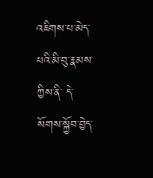འཇིགས་པ་མེད་པའི་མི་བུ་རྣམས་ཀྱིས་ནི་ དེ་སོགས་སྐྱོབ་བྱེད་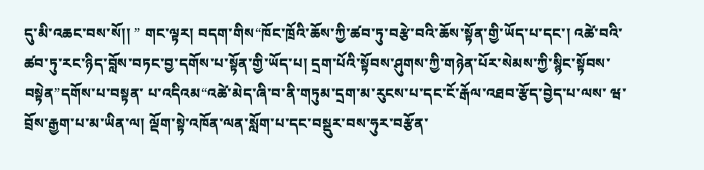དུ་མི་འཆང་བས་སོ།། ” གང་ལྟར། བདག་གིས“ཁོང་ཁྲོའི་ཆོས་ཀྱི་ཚབ་ཏུ་བརྩེ་བའི་ཆོས་སྟོན་གྱི་ཡོད་པ་དང་། འཚེ་བའི་ཚབ་ཏུ་རང་ཉིད་བློས་བཏང་བྱ་དགོས་པ་སྟོན་གྱི་ཡོད་པ། དྲག་པོའི་སྟོབས་ཤུགས་ཀྱི་གཉེན་པོར་སེམས་ཀྱི་སྙིང་སྟོབས་བསྟེན”དགོས་པ་བསྟན་ པ་འདིའམ“འཚེ་མེད་ཞི་བ་ནི་གཏུམ་དྲག་མ་རུངས་པ་དང་ངོ་རྒོལ་འཐབ་རྩོད་བྱེད་པ་ལས་ ཝ་ བྲོས་རྒྱག་པ་མ་ཡིན་ལ། ལྡོག་སྟེ་འཁོན་ལན་སློག་པ་དང་བསྡུར་བས་ཧུར་བརྩོན་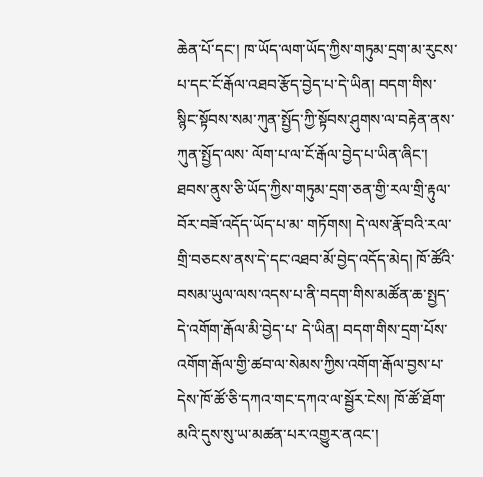ཆེན་པོ་དང་། ཁ་ཡོད་ལག་ཡོད་ཀྱིས་གཏུམ་དྲག་མ་རུངས་པ་དང་ངོ་རྒོལ་འཐབ་རྩོད་བྱེད་པ་དེ་ཡིན། བདག་གིས་སྙིང་སྟོབས་སམ་ཀུན་སྤྱོད་ཀྱི་སྟོབས་ཤུགས་ལ་བརྟེན་ནས་ཀུན་སྤྱོད་ལས་ ལོག་པ་ལ་ངོ་རྒོལ་བྱེད་པ་ཡིན་ཞིང་། ཐབས་ནུས་ཅི་ཡོད་ཀྱིས་གཏུམ་དྲག་ཅན་གྱི་རལ་གྲི་རྟུལ་བོར་བཟོ་འདོད་ཡོད་པ་མ་ གཏོགས། དེ་ལས་རྣོ་བའི་རལ་གྲི་བཅངས་ནས་དེ་དང་འཐབ་མོ་བྱེད་འདོད་མེད། ཁོ་ཚོའི་བསམ་ཡུལ་ལས་འདས་པ་ནི་བདག་གིས་མཚོན་ཆ་སྤྱད་དེ་འགོག་རྒོལ་མི་བྱེད་པ་ དེ་ཡིན། བདག་གིས་དྲག་པོས་འགོག་རྒོལ་གྱི་ཚབ་ལ་སེམས་ཀྱིས་འགོག་རྒོལ་བྱས་པ་ དེས་ཁོ་ཚོ་ཅི་དཀའ་གང་དཀའ་ལ་སྦྱོར་ངེས། ཁོ་ཚོ་ཐོག་མའི་དུས་སུ་ཡ་མཚན་པར་འགྱུར་ནའང་།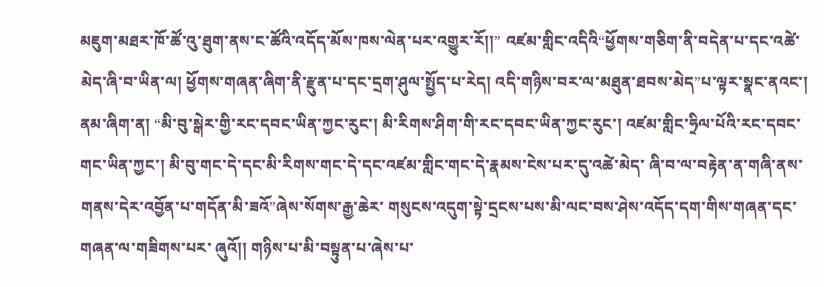མཇུག་མཐར་ཁོ་ཚོ་འུ་ཐུག་ནས་ང་ཚོའི་འདོད་མོས་ཁས་ལེན་པར་འགྱུར་རོ།།” འཛམ་གླིང་འདིའི“ཕྱོགས་གཅིག་ནི་བདེན་པ་དང་འཚེ་མེད་ཞི་བ་ཡིན་ལ། ཕྱོགས་གཞན་ཞིག་ནི་རྫུན་པ་དང་དྲག་ཤུལ་སྤྱོད་པ་རེད། འདི་གཉིས་བར་ལ་མཐུན་ཐབས་མེད”པ་ལྟར་སྣང་ནའང་། ནམ་ཞིག་ན། “མི་བུ་སྒེར་གྱི་རང་དབང་ཡིན་ཀྱང་རུང་། མི་རིགས་ཤིག་གི་རང་དབང་ཡིན་ཀྱང་རུང་། འཛམ་གླིང་ཧྲིལ་པོའི་རང་དབང་གང་ཡིན་ཀྱང་། མི་བུ་གང་དེ་དང་མི་རིགས་གང་དེ་དང་འཛམ་གླིང་གང་དེ་རྣམས་ངེས་པར་དུ་འཚེ་མེད་ ཞི་བ་ལ་བརྟེན་ན་གཞི་ནས་གནས་དེར་འབྱོན་པ་གདོན་མི་ཟའོ”ཞེས་སོགས་རྒྱ་ཆེར་ གསུངས་འདུག་སྟེ་དྲངས་པས་མི་ལང་བས་ཤེས་འདོད་དག་གིས་གཞན་དང་གཞན་ལ་གཟིགས་པར་ ཞུའོ།། གཉིས་པ་མི་བསྟུན་པ་ཞེས་པ་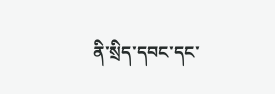ནི་སྲིད་དབང་དང་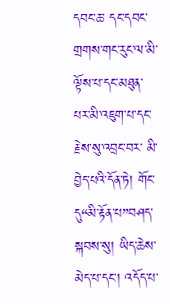དབང་ཆ་ དང་དབང་གྲགས་གང་རུང་ལ་མི་ལྟོས་པ་དང་མཐུན་པར་མི་འཇུག་པ་དང་རྗེས་སུ་འབྲང་བར་ མི་བྱེད་པའི་དོན་ཏེ། གོང་དུ“མི་རྟོན་པ”བཤད་སྐབས་སུ། ཡིད་ཆེས་མེད་པ་དང་། འདོད་པ་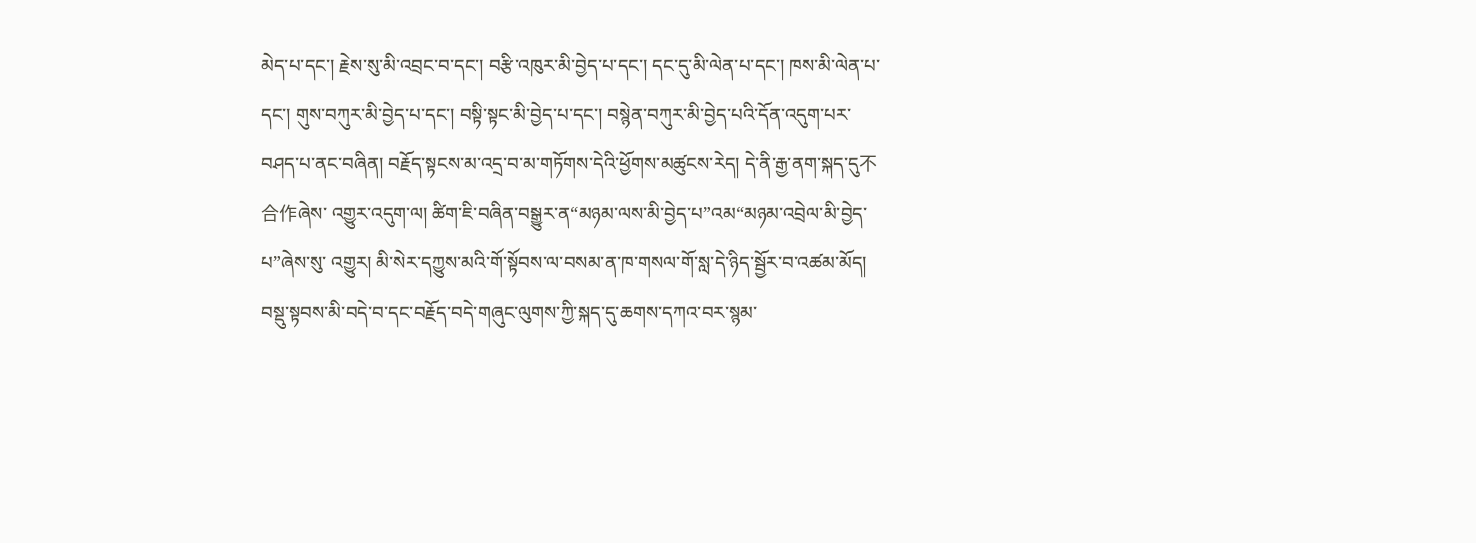མེད་པ་དང་། རྗེས་སུ་མི་འབྲང་བ་དང་། བརྩི་འཁུར་མི་བྱེད་པ་དང་། དང་དུ་མི་ལེན་པ་དང་། ཁས་མི་ལེན་པ་དང་། གུས་བཀུར་མི་བྱེད་པ་དང་། བསྟི་སྟང་མི་བྱེད་པ་དང་། བསྙེན་བཀུར་མི་བྱེད་པའི་དོན་འདུག་པར་བཤད་པ་ནང་བཞིན། བརྗོད་སྟངས་མ་འདྲ་བ་མ་གཏོགས་དེའི་ཕྱོགས་མཚུངས་རེད། དེ་ནི་རྒྱ་ནག་སྐད་དུ不合作ཞེས་ འགྱུར་འདུག་ལ། ཚིག་ཇི་བཞིན་བསྒྱུར་ན“མཉམ་ལས་མི་བྱེད་པ”འམ“མཉམ་འབྲེལ་མི་བྱེད་པ”ཞེས་སུ་ འགྱུར། མི་སེར་དཀྱུས་མའི་གོ་སྟོབས་ལ་བསམ་ན་ཁ་གསལ་གོ་སླ་དེ་ཉིད་སྦྱོར་བ་འཚམ་མོད། བསྡུ་སྟབས་མི་བདེ་བ་དང་བརྗོད་བདེ་གཞུང་ལུགས་ཀྱི་སྐད་དུ་ཆགས་དཀའ་བར་སྙམ་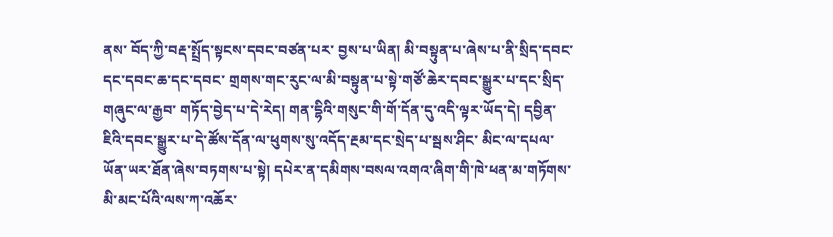ནས་ བོད་ཀྱི་བརྡ་སྤྲོད་སྟངས་དབང་བཙན་པར་ བྱས་པ་ཡིན། མི་བསྟུན་པ་ཞེས་པ་ནི་སྲིད་དབང་དང་དབང་ཆ་དང་དབང་ གྲགས་གང་རུང་ལ་མི་བསྟུན་པ་སྟེ་གཙོ་ཆེར་དབང་སྒྱུར་པ་དང་སྲིད་གཞུང་ལ་རྒྱབ་ གཏོད་བྱེད་པ་དེ་རེད། གན་དྷིའི་གསུང་གི་གོ་དོན་དུ་འདི་ལྟར་ཡོད་དེ། དབྱིན་ཇིའི་དབང་སྒྱུར་པ་དེ་ཚོས་དོན་ལ་ཕུགས་སུ་འདོད་རྔམ་དང་སྲེད་པ་སྦས་ཤིང་ མིང་ལ་དཔལ་ཡོན་ཡར་ཐོན་ཞེས་བཏགས་པ་སྟེ། དཔེར་ན་དམིགས་བསལ་འགའ་ཞིག་གི་ཁེ་ཕན་མ་གཏོགས་མི་མང་པོའི་ལས་ཀ་འཆོར་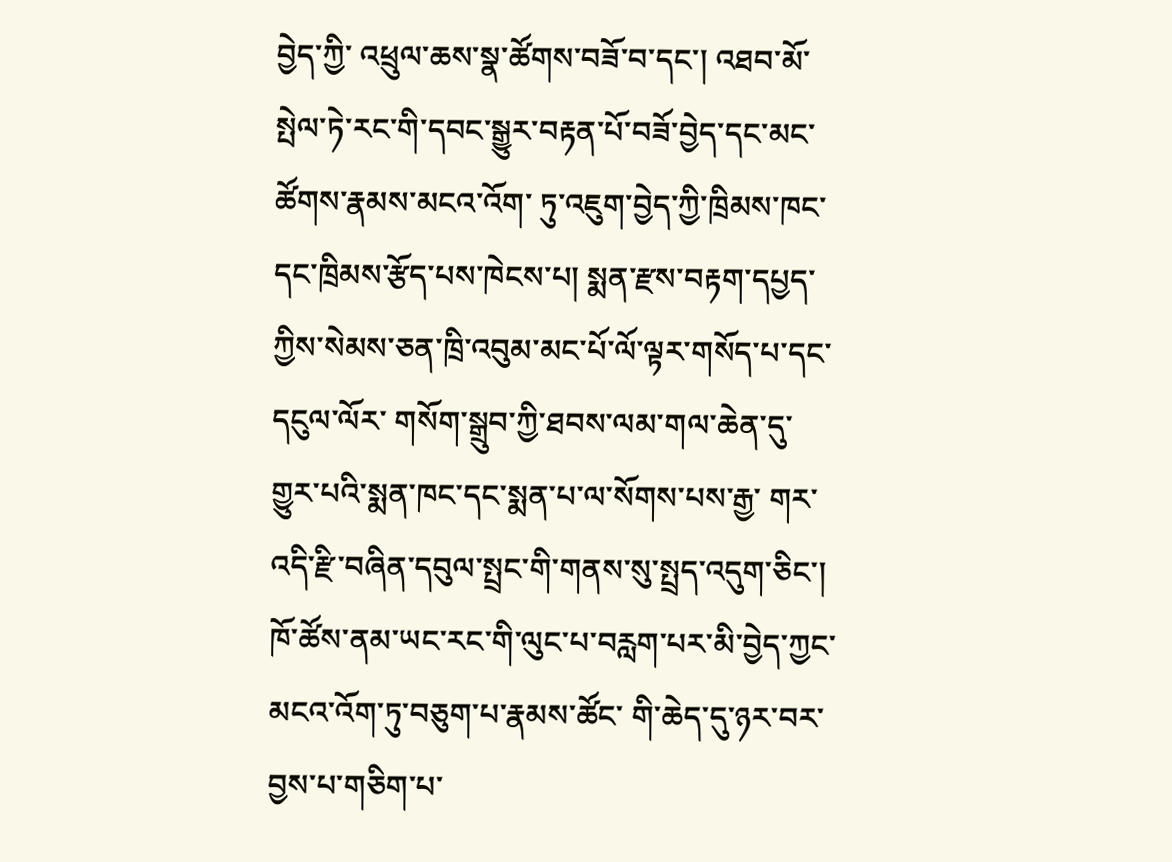བྱེད་ཀྱི་ འཕྲུལ་ཆས་སྣ་ཚོགས་བཟོ་བ་དང་། འཐབ་མོ་སྤེལ་ཏེ་རང་གི་དབང་སྒྱུར་བརྟན་པོ་བཟོ་བྱེད་དང་མང་ཚོགས་རྣམས་མངའ་འོག་ ཏུ་འཇུག་བྱེད་ཀྱི་ཁྲིམས་ཁང་དང་ཁྲིམས་རྩོད་པས་ཁེངས་པ། སྨན་རྫས་བརྟག་དཔྱད་ཀྱིས་སེམས་ཅན་ཁྲི་འབུམ་མང་པོ་ལོ་ལྟར་གསོད་པ་དང་དངུལ་ལོར་ གསོག་སྒྲུབ་ཀྱི་ཐབས་ལམ་གལ་ཆེན་དུ་གྱུར་པའི་སྨན་ཁང་དང་སྨན་པ་ལ་སོགས་པས་རྒྱ་ གར་འདི་རྫི་བཞིན་དབུལ་སྤྲང་གི་གནས་སུ་སྤྲད་འདུག་ཅིང་། ཁོ་ཚོས་ནམ་ཡང་རང་གི་ལུང་པ་བརླག་པར་མི་བྱེད་ཀྱང་མངའ་འོག་ཏུ་བཅུག་པ་རྣམས་ཚོང་ གི་ཆེད་དུ་ཉར་བར་བྱས་པ་གཅིག་པ་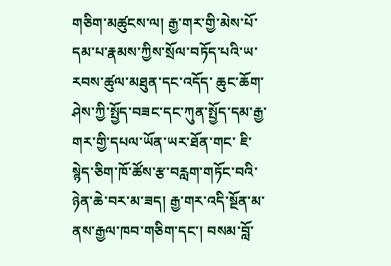གཅིག་མཚུངས་ལ། རྒྱ་གར་གྱི་མེས་པོ་དམ་པ་རྣམས་ཀྱིས་སྲོལ་བཏོད་པའི་ཡ་རབས་ཚུལ་མཐུན་དང་འདོད་ ཆུང་ཆོག་ཤེས་ཀྱི་སྤྱོད་བཟང་དང་ཀུན་སྤྱོད་དམ་རྒྱ་གར་གྱི་དཔལ་ཡོན་ཡར་ཐོན་གང་ ཇི་སྙེད་ཅིག་ཁོ་ཚོས་རྩ་བརླག་གཏོང་བའི་ཉེན་ཆེ་བར་མ་ཟད། རྒྱ་གར་འདི་སྔོན་མ་ནས་རྒྱལ་ཁབ་གཅིག་དང་། བསམ་བློ་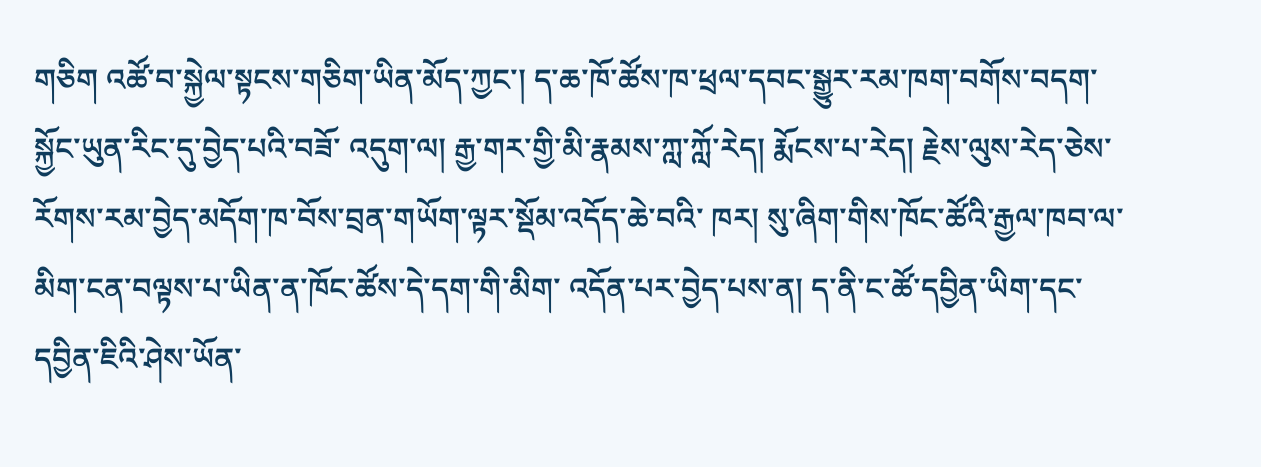གཅིག འཚོ་བ་སྐྱེལ་སྟངས་གཅིག་ཡིན་མོད་ཀྱང་། ད་ཆ་ཁོ་ཚོས་ཁ་ཕྲལ་དབང་སྒྱུར་རམ་ཁག་བགོས་བདག་སྐྱོང་ཡུན་རིང་དུ་བྱེད་པའི་བཟོ་ འདུག་ལ། རྒྱ་གར་གྱི་མི་རྣམས་ཀླ་ཀློ་རེད། རྨོངས་པ་རེད། རྗེས་ལུས་རེད་ཅེས་རོགས་རམ་བྱེད་མདོག་ཁ་བོས་བྲན་གཡོག་ལྟར་སྡོམ་འདོད་ཆེ་བའི་ ཁར། སུ་ཞིག་གིས་ཁོང་ཚོའི་རྒྱལ་ཁབ་ལ་མིག་ངན་བལྟས་པ་ཡིན་ན་ཁོང་ཚོས་དེ་དག་གི་མིག་ འདོན་པར་བྱེད་པས་ན། ད་ནི་ང་ཚོ་དབྱིན་ཡིག་དང་དབྱིན་ཇིའི་ཤེས་ཡོན་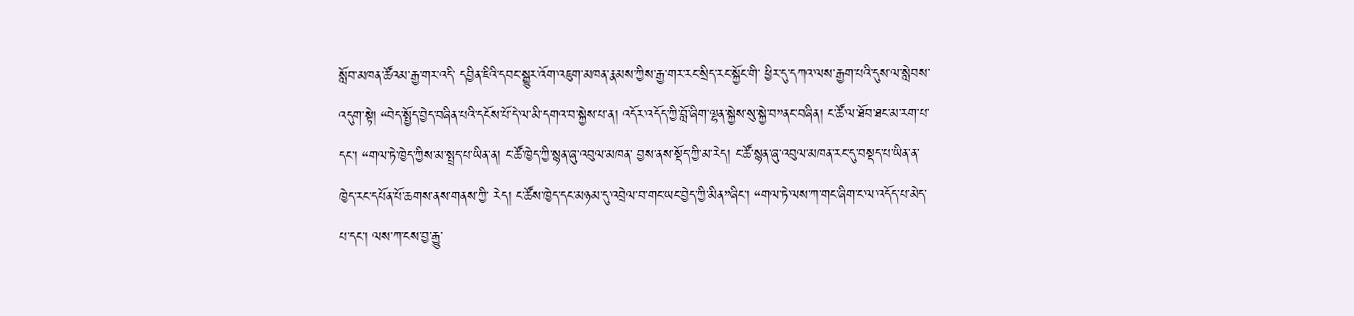སློབ་མཁན་ཚོའམ་རྒྱ་གར་འདི་ དབྱིན་ཇིའི་དབང་སྒྱུར་འོག་འཇུག་མཁན་རྣམས་ཀྱིས་རྒྱ་གར་རང་སྲིད་རང་སྐྱོང་གི་ ཕྱིར་དུ་དཀའ་ལས་རྒྱག་པའི་དུས་ལ་སླེབས་འདུག་སྟེ། “བེད་སྤྱོད་བྱེད་བཞིན་པའི་དངོས་པོ་དེ་ལ་མི་དགའ་བ་སྐྱེས་པ་ན། འདོར་འདོད་ཀྱི་བློ་ཞིག་ལྷན་སྐྱེས་སུ་སྐྱེ་བ”ནང་བཞིན། ང་ཚོ་ལ་ཐོབ་ཐང་མ་རག་པ་དང་། “གལ་ཏེ་ཁྱེད་ཀྱིས་མ་སྤྲད་པ་ཡིན་ན། ང་ཚོ་ཁྱེད་ཀྱི་སྙན་ཞུ་འབུལ་མཁན་ བྱས་ནས་སྡོད་ཀྱི་མ་རེད། ང་ཚོ་སྙན་ཞུ་འབུལ་མཁན་རང་དུ་བསྡད་པ་ཡིན་ན་ཁྱེད་རང་དཔོན་པོ་ཆགས་ནས་གནས་ཀྱི་ རེད། ང་ཚོས་ཁྱེད་དང་མཉམ་དུ་འབྲེལ་བ་གང་ཡང་བྱེད་ཀྱི་མིན”ཞིང་། “གལ་ཏེ་ལས་ཀ་གང་ཞིག་ང་ལ་འདོད་པ་མེད་པ་དང་། ལས་ཀ་ངས་བྱ་རྒྱུ་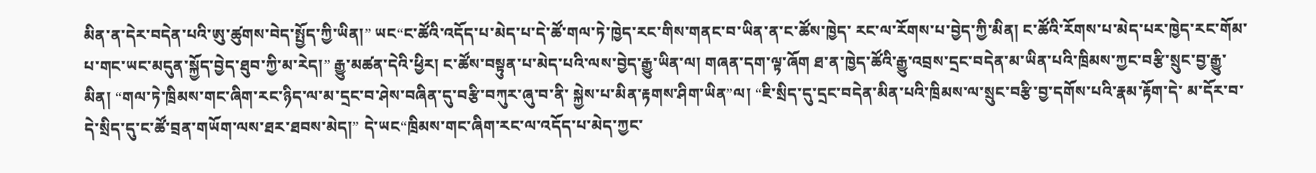མིན་ན་དེར་བདེན་པའི་ཨུ་ཚུགས་བེད་སྤྱོད་ཀྱི་ཡིན།” ཡང“ང་ཚོའི་འདོད་པ་མེད་པ་དེ་ཚོ་གལ་ཏེ་ཁྱེད་རང་གིས་གནང་བ་ཡིན་ན་ང་ཚོས་ཁྱེད་ རང་ལ་རོགས་པ་བྱེད་ཀྱི་མིན། ང་ཚོའི་རོགས་པ་མེད་པར་ཁྱེད་རང་གོམ་པ་གང་ཡང་མདུན་སྐྱོད་བྱེད་ཐུབ་ཀྱི་མ་རེད།” རྒྱུ་མཚན་དེའི་ཕྱིར། ང་ཚོས་བསྟུན་པ་མེད་པའི་ལས་བྱེད་རྒྱུ་ཡིན་ལ། གཞན་དག་ལྟ་ཞོག ཐ་ན་ཁྱེད་ཚོའི་རྒྱུ་འབྲས་དྲང་བདེན་མ་ཡིན་པའི་ཁྲིམས་ཀྱང་བརྩི་སྲུང་བྱ་རྒྱུ་ མིན། “གལ་ཏེ་ཁྲིམས་གང་ཞིག་རང་ཉིད་ལ་མ་དྲང་བ་ཤེས་བཞིན་དུ་བརྩི་བཀུར་ཞུ་བ་ནི་ སྐྱེས་པ་མིན་རྟགས་ཤིག་ཡིན”ལ། “ཇི་སྲིད་དུ་དྲང་བདེན་མིན་པའི་ཁྲིམས་ལ་སྲུང་བརྩི་བྱ་དགོས་པའི་རྣམ་རྟོག་དེ་ མ་དོར་བ་དེ་སྲིད་དུ་ང་ཚོ་བྲན་གཡོག་ལས་ཐར་ཐབས་མེད།” དེ་ཡང“ཁྲིམས་གང་ཞིག་རང་ལ་འདོད་པ་མེད་ཀྱང་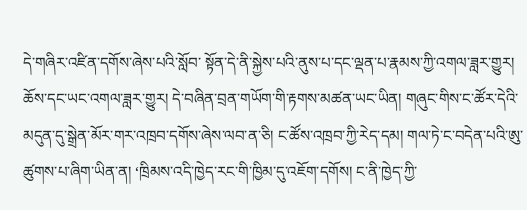དེ་གཞིར་འཛིན་དགོས་ཞེས་པའི་སློབ་ སྟོན་དེ་ནི་སྐྱེས་པའི་ནུས་པ་དང་ལྡན་པ་རྣམས་ཀྱི་འགལ་ཟླར་གྱུར། ཆོས་དང་ཡང་འགལ་ཟླར་གྱུར། དེ་བཞིན་བྲན་གཡོག་གི་རྟགས་མཚན་ཡང་ཡིན། གཞུང་གིས་ང་ཚོར་དེའི་མདུན་དུ་སྒྲེན་མོར་གར་འཁྲབ་དགོས་ཞེས་ལབ་ན་ཅི། ང་ཚོས་འཁྲབ་ཀྱི་རེད་དམ། གལ་ཏེ་ང་བདེན་པའི་ཨུ་ཚུགས་པ་ཞིག་ཡིན་ན། ‘ཁྲིམས་འདི་ཁྱེད་རང་གི་ཁྱིམ་དུ་འཇོག་དགོས། ང་ནི་ཁྱེད་ཀྱི་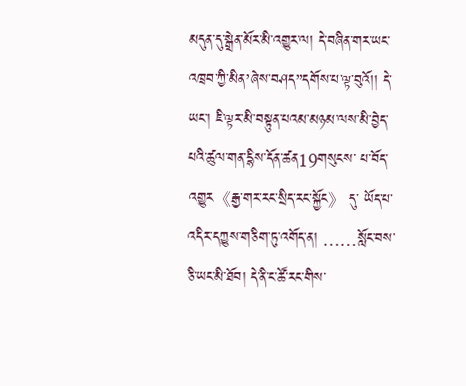མདུན་དུ་སྒྲེན་མོར་མི་འགྱུར་ལ། དེ་བཞིན་གར་ཡང་འཁྲབ་ཀྱི་མིན’ཞེས་བཤད”དགོས་པ་ལྟ་བུའོ།། དེ་ཡང་། ཇི་ལྟར་མི་བསྟུན་པའམ་མཉམ་ལས་མི་བྱེད་པའི་ཚུལ་གན་དྷིས་དོན་ཚན19གསུངས་ པ་བོད་འགྱུར《རྒྱ་གར་རང་སྲིད་རང་སྐྱོང》 དུ་ ཡོད་པ་འདིར་དཀྱུས་གཅིག་ཏུ་འགོད་ན། ……སློང་བས་ཅི་ཡང་མི་ཐོབ། དེ་ནི་ང་ཚོ་རང་གིས་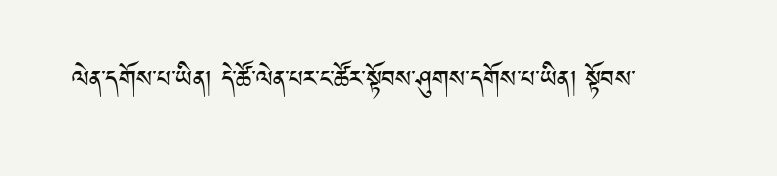ལེན་དགོས་པ་ཡིན། དེ་ཚོ་ལེན་པར་ང་ཚོར་སྟོབས་ཤུགས་དགོས་པ་ཡིན། སྟོབས་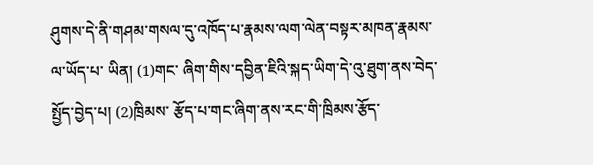ཤུགས་དེ་ནི་གཤམ་གསལ་དུ་འཁོད་པ་རྣམས་ལག་ལེན་བསྟར་མཁན་རྣམས་ལ་ཡོད་པ་ ཡིན། (1)གང་ ཞིག་གིས་དབྱིན་ཇིའི་སྐད་ཡིག་དེ་འུ་ཐུག་ནས་བེད་སྤྱོད་བྱེད་པ། (2)ཁྲིམས་ རྩོད་པ་གང་ཞིག་ནས་རང་གི་ཁྲིམས་རྩོད་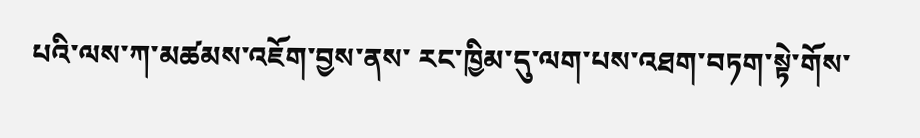པའི་ལས་ཀ་མཚམས་འཇོག་བྱས་ནས་ རང་ཁྱིམ་དུ་ལག་པས་འཐག་བཏག་སྟེ་གོས་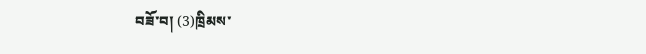བཟོ་བ། (3)ཁྲིམས་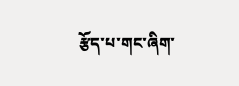རྩོད་པ་གང་ཞིག་